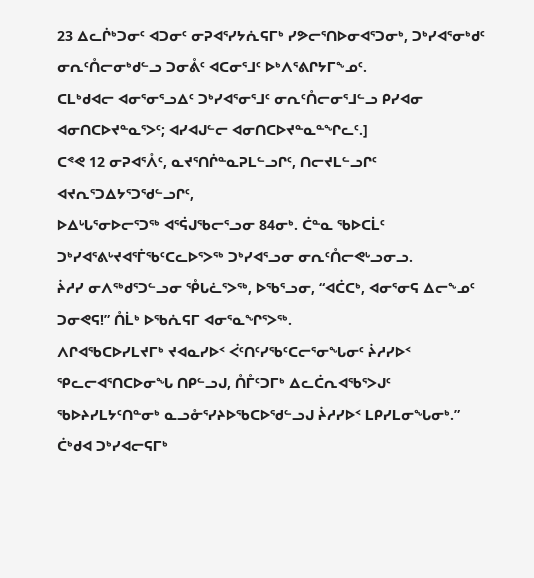23 ᐃᓚᒌᒃᑐᓂᑦ ᐊᑐᓂᑦ ᓂᕈᐊᕐᓯᔭᕇᕋᒥᒃ ᓯᕗᓕᕐᑎᐅᓂᐊᕐᑐᓂᒃ, ᑐᒃᓯᐊᕐᓂᒃᑯᑦ ᓂᕆᑦᑍᓕᓂᒃᑯᓪᓗ ᑐᓂᕔᑦ ᐊᑕᓂᕐᒧᑦ ᐅᒃᐱᕐᕕᒋᔭᒥᖕᓄᑦ.
ᑕᒪᒃᑯᐊᓕ ᐊᓂᕐᓂᕐᓗᐃᑦ ᑐᒃᓯᐊᕐᓂᕐᒧᑦ ᓂᕆᑦᑍᓕᓂᕐᒧᓪᓗ ᑭᓯᐊᓂ ᐊᓂᑎᑕᐅᔪᓐᓇᕐᐳᑦ; ᐊᓯᐊᒍᓪᓕ ᐊᓂᑎᑕᐅᔪᓐᓇᓐᖏᓚᑦ.]
ᑕᕝᕙ 12 ᓂᕈᐊᕐᐰᑦ, ᓇᔪᕐᑎᒌᓐᓇᕈᒪᓪᓗᒋᑦ, ᑎᓕᔪᒪᓪᓗᒋᑦ ᐊᔪᕆᕐᑐᐃᔭᕐᑐᖁᓪᓗᒋᑦ,
ᐅᐃᒡᒐᕐᓂᐅᓕᕐᑐᖅ ᐊᕐᕌᒍᖃᓕᕐᓗᓂ 84ᓂᒃ. ᑖᓐᓇ ᖃᐅᑕᒫᑦ ᑐᒃᓯᐊᕐᕕᒡᔪᐊᕐᒦᖃᑦᑕᓚᐅᕐᐳᖅ ᑐᒃᓯᐊᕐᓗᓂ ᓂᕆᑦᑍᓕᕙᒡᓗᓂᓗ.
ᔩᓱᓯ ᓂᐱᖅᑯᕐᑐᓪᓗᓂ ᕾᒐᓛᕐᐳᖅ, ᐅᖃᕐᓗᓂ, “ᐊᑖᑕᒃ, ᐊᓂᕐᓂᕋ ᐃᓕᖕᓄᑦ ᑐᓂᕙᕋ!” ᑍᒫᒃ ᐅᖃᕇᕋᒥ ᐊᓂᕐᓇᖏᕐᐳᖅ.
ᐱᒋᐊᖃᑕᐅᓯᒪᔪᒥᒃ ᔪᐊᓇᓯᐅᑉ ᐹᑦᑎᑦᓯᖃᑦᑕᓕᕐᓂᖓᓂᑦ ᔩᓱᓯᐅᑉ ᕿᓚᓕᐊᕐᑎᑕᐅᓂᖓ ᑎᑭᓪᓗᒍ, ᑍᒤᑦᑐᒥᒃ ᐃᓚᑖᕆᐊᖃᕐᐳᒍᑦ ᖃᐅᔨᓯᒪᔭᑦᑎᓐᓂᒃ ᓇᓗᓁᕐᓯᔨᐅᖃᑕᐅᖁᓪᓗᒍ ᔩᓱᓯᐅᑉ ᒪᑭᓯᒪᓂᖓᓂᒃ.”
ᑖᒃᑯᐊ ᑐᒃᓯᐊᓕᕋᒥᒃ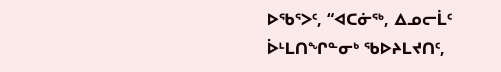ᐅᖃᕐᐳᑦ, “ᐊᑕᓃᖅ, ᐃᓄᓕᒫᑦ ᐆᒻᒪᑎᖏᓐᓂᒃ ᖃᐅᔨᒪᔪᑎᑦ,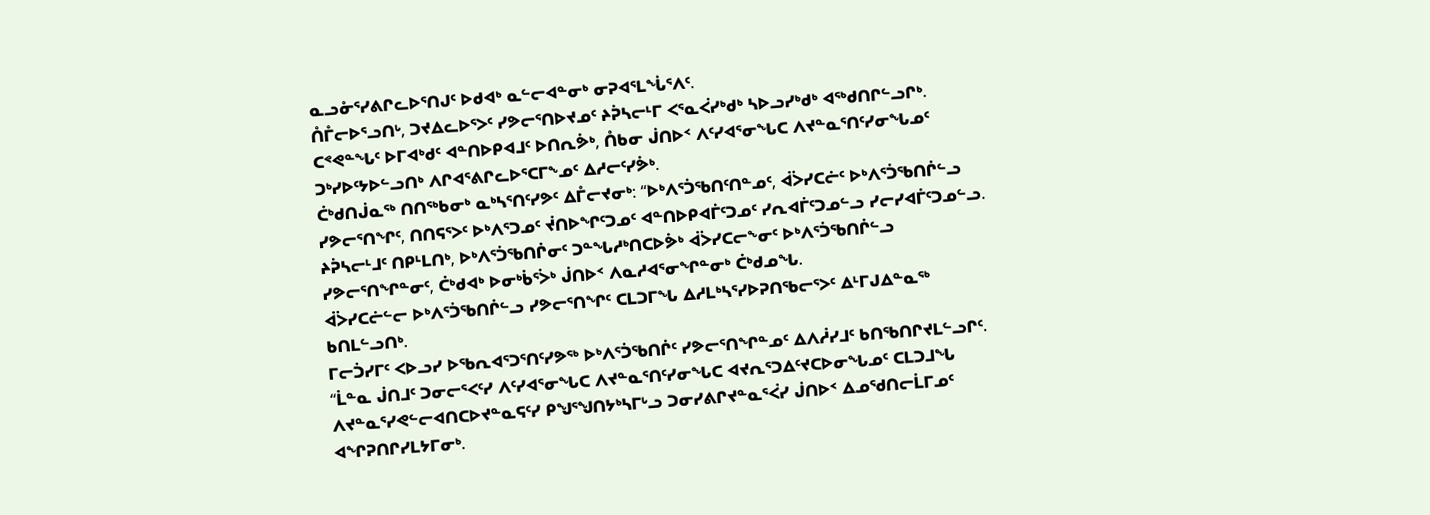ᓇᓗᓁᕐᓯᕕᒋᓚᐅᕐᑎᒍᑦ ᐅᑯᐊᒃ ᓇᓪᓕᐊᓐᓂᒃ ᓂᕈᐊᕐᒪᖔᕐᐱᑦ.
ᑍᒤᓕᐅᕐᓗᑎᒡ, ᑐᔪᐃᓚᐅᕐᐳᑦ ᓯᕗᓕᕐᑎᐅᔪᓄᑦ ᔨᕉᓴᓕᒻᒥ ᐸᕐᓇᐹᓯᒃᑯᒃ ᓴᐅᓗᓯᒃᑯᒃ ᐊᖅᑯᑎᒋᓪᓗᒋᒃ.
ᑕᕝᕙᓐᖓᑦ ᐅᒥᐊᒃᑯᑦ ᐊᓐᑎᐅᑭᐊᒧᑦ ᐅᑎᕆᕘᒃ, ᑍᑲᓂ ᒎᑎᐅᑉ ᐱᑦᓯᐊᕐᓂᖓᑕ ᐱᔪᓐᓇᕐᑎᑦᓯᓂᖓᓄᑦ ᑐᒃᓯᐅᑦᔭᐅᓪᓗᑎᒃ ᐱᒋᐊᕐᕕᒋᓚᐅᕐᑕᒥᖕᓄᑦ ᐃᓱᓕᑦᓯᕘᒃ.
ᑖᒃᑯᑎᒎᓇᖅ ᑎᑎᖅᑲᓂᒃ ᓇᒃᓴᕐᑎᑦᓯᕗᑦ ᐃᒤᓕᔪᓂᒃ: “ᐅᒃᐱᕐᑑᖃᑎᑦᑎᓐᓄᑦ, ᐋᐴᓯᑕᓖᑦ ᐅᒃᐱᕐᑑᖃᑎᒌᓪᓗ ᓯᕗᓕᕐᑎᖏᑦ, ᑎᑎᕋᕐᐳᑦ ᐅᒃᐱᕐᑐᓄᑦ ᔫᑎᐅᖏᑦᑐᓄᑦ ᐊᓐᑎᐅᑭᐊᒦᑦᑐᓄᑦ ᓯᕆᐊᒦᑦᑐᓄᓪᓗ ᓯᓕᓯᐊᒦᑦᑐᓄᓪᓗ.
ᔨᕉᓴᓕᒻᒧᑦ ᑎᑭᒻᒪᑎᒃ, ᐅᒃᐱᕐᑑᖃᑎᒌᓂᑦ ᑐᓐᖓᓱᒃᑎᑕᐅᕘᒃ ᐋᐴᓯᑕᓕᖕᓂᑦ ᐅᒃᐱᕐᑑᖃᑎᒌᓪᓗ ᓯᕗᓕᕐᑎᖏᓐᓂᑦ, ᑖᒃᑯᐊᒃ ᐅᓂᒃᑳᕐᐴᒃ ᒎᑎᐅᑉ ᐱᓇᓱᐊᕐᓂᖏᓐᓂᒃ ᑖᒃᑯᓄᖓ.
ᐋᐴᓯᑕᓖᓪᓕ ᐅᒃᐱᕐᑑᖃᑎᒌᓪᓗ ᓯᕗᓕᕐᑎᖏᑦ ᑕᒪᑐᒥᖓ ᐃᓱᒪᒃᓴᕐᓯᐅᕈᑎᖃᓕᕐᐳᑦ ᐃᒻᒥᒍᐃᓐᓇᖅ ᑲᑎᒪᓪᓗᑎᒃ.
ᒥᓕᑑᓯᒥᑦ ᐸᐅᓗᓯ ᐅᖃᕆᐊᕐᑐᕐᑎᑦᓯᕗᖅ ᐅᒃᐱᕐᑑᖃᑎᒌᑦ ᓯᕗᓕᕐᑎᖏᓐᓄᑦ ᐃᐱᓲᓯᒧᑦ ᑲᑎᖃᑎᒋᔪᒪᓪᓗᒋᑦ.
“ᒫᓐᓇ ᒎᑎᒧᑦ ᑐᓂᓕᕐᐸᑦᓯ ᐱᑦᓯᐊᕐᓂᖓᑕ ᐱᔪᓐᓇᕐᑎᑦᓯᓂᖓᑕ ᐊᔪᕆᕐᑐᐃᑦᔪᑕᐅᓂᖓᓄᑦ ᑕᒪᑐᒧᖓ ᐱᔪᓐᓇᕐᓯᕙᓪᓕᐊᑎᑕᐅᔪᓐᓇᕋᑦᓯ ᑭᖑᕐᖑᑎᔭᒃᓴᒥᒡᓗ ᑐᓂᓯᕕᒋᔪᓐᓇᕐᐹᓯ ᒎᑎᐅᑉ ᐃᓄᖁᑎᓕᒫᒥᓄᑦ ᐊᖏᕈᑎᒋᓯᒪᔭᒥᓂᒃ.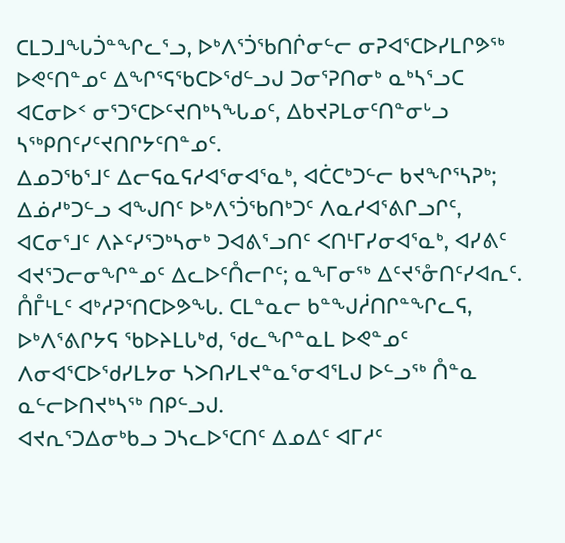ᑕᒪᑐᒧᖓᑑᓐᖏᓚᕐᓗ, ᐅᒃᐱᕐᑑᖃᑎᒌᓂᓪᓕ ᓂᕈᐊᕐᑕᐅᓯᒪᒋᕗᖅ ᐅᕙᑦᑎᓐᓄᑦ ᐃᖏᕐᕋᖃᑕᐅᖁᓪᓗᒍ ᑐᓂᕐᕈᑎᓂᒃ ᓇᒃᓴᕐᓗᑕ ᐊᑕᓂᐅᑉ ᓂᕐᑐᕐᑕᐅᑦᔪᑎᒃᓴᖓᓄᑦ, ᐃᑲᔪᕈᒪᓂᑦᑎᓐᓂᒡᓗ ᓴᖅᑭᑎᑦᓯᑦᔪᑎᒋᔭᑦᑎᓐᓄᑦ.
ᐃᓄᑐᖃᕐᒧᑦ ᐃᓕᕋᓇᕋᓱᐊᕐᓂᐊᕐᓇᒃ, ᐊᑖᑕᒃᑐᓪᓕ ᑲᔪᖏᕐᓴᕈᒃ; ᐃᓅᓱᒃᑐᓪᓗ ᐊᖑᑎᑦ ᐅᒃᐱᕐᑑᖃᑎᒃᑐᑦ ᐱᓇᓱᐊᕐᕕᒋᓗᒋᑦ,
ᐊᑕᓂᕐᒧᑦ ᐱᔨᑦᓯᕐᑐᒃᓴᓂᒃ ᑐᐊᕕᕐᓗᑎᑦ ᐸᑎᒻᒥᓯᓂᐊᕐᓇᒃ, ᐊᓯᕕᑦ ᐊᔪᕐᑐᓕᓂᖏᓐᓄᑦ ᐃᓚᐅᑦᑍᓕᒋᑦ; ᓇᖕᒥᓂᖅ ᐃᑦᔪᕐᓁᑎᑦᓯᐊᕆᑦ.
ᑍᒤᒻᒪᑦ ᐊᒃᓱᕈᕐᑎᑕᐅᕗᖓ. ᑕᒪᓐᓇᓕ ᑲᓐᖑᓲᑎᒋᓐᖏᓚᕋ, ᐅᒃᐱᕐᕕᒋᔭᕋ ᖃᐅᔨᒪᒐᒃᑯ, ᖁᓚᖏᓐᓇᒪ ᐅᕙᓐᓄᑦ ᐱᓂᐊᕐᑕᐅᖁᓯᒪᔭᓂ ᓴᐳᑎᓯᒪᔪᓐᓇᕐᓂᐊᕐᒪᒍ ᐅᓪᓗᖅ ᑍᓐᓇ ᓇᓪᓕᐅᑎᔪᒃᓴᖅ ᑎᑭᓪᓗᒍ.
ᐊᔪᕆᕐᑐᐃᓂᒃᑲᓗ ᑐᓴᓚᐅᕐᑕᑎᑦ ᐃᓄᐃᑦ ᐊᒥᓱᑦ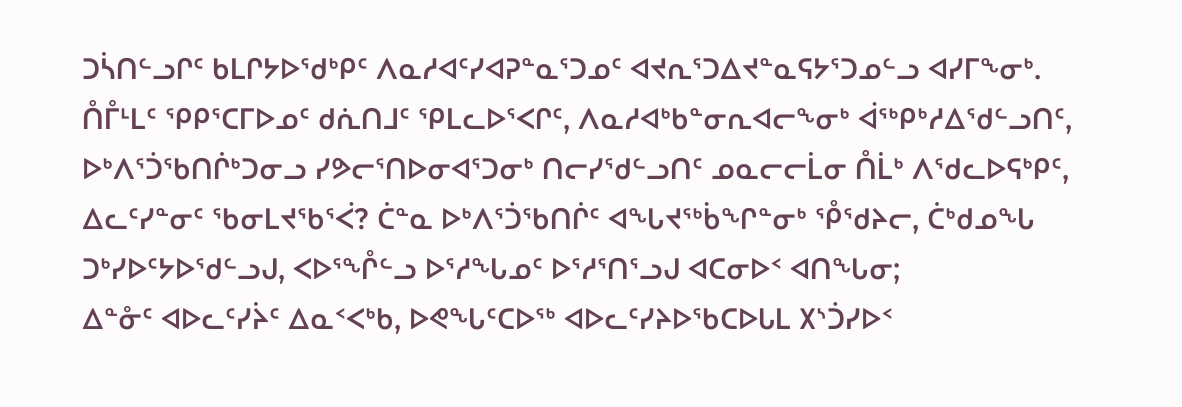ᑐᓵᑎᓪᓗᒋᑦ ᑲᒪᒋᔭᐅᖁᒃᑭᑦ ᐱᓇᓱᐊᑦᓯᐊᕈᓐᓇᕐᑐᓄᑦ ᐊᔪᕆᕐᑐᐃᔪᓐᓇᕋᔭᕐᑐᓄᓪᓗ ᐊᓯᒥᖕᓂᒃ.
ᑍᒤᒻᒪᑦ ᕿᑭᕐᑕᒥᐅᓄᑦ ᑯᕇᑎᒧᑦ ᕿᒪᓚᐅᕐᐸᒋᑦ, ᐱᓇᓱᐊᒃᑲᓐᓂᕆᐊᓕᖕᓂᒃ ᐋᖅᑭᒃᓱᐃᖁᓪᓗᑎᑦ, ᐅᒃᐱᕐᑑᖃᑎᒌᒃᑐᓂᓗ ᓯᕗᓕᕐᑎᐅᓂᐊᕐᑐᓂᒃ ᑎᓕᓯᖁᓪᓗᑎᑦ ᓄᓇᓕᓕᒫᓂ ᑍᒫᒃ ᐱᖁᓚᐅᕋᒃᑭᑦ,
ᐃᓚᑦᓯᓐᓂᑦ ᖃᓂᒪᔪᖃᕐᐹ? ᑖᓐᓇ ᐅᒃᐱᕐᑑᖃᑎᒌᑦ ᐊᖓᔪᖅᑳᖏᓐᓂᒃ ᕾᖁᔨᓕ, ᑖᒃᑯᓄᖓ ᑐᒃᓯᐅᑦᔭᐅᖁᓪᓗᒍ, ᐸᐅᕐᖎᓪᓗ ᐅᕐᓱᖓᓄᑦ ᐅᕐᓱᕐᑎᕐᓗᒍ ᐊᑕᓂᐅᑉ ᐊᑎᖓᓂ;
ᐃᓐᓁᑦ ᐊᐅᓚᑦᓯᔩᑦ ᐃᓇᑉᐸᒃᑲ, ᐅᕙᖓᑦᑕᐅᖅ ᐊᐅᓚᑦᓯᔨᐅᖃᑕᐅᒐᒪ ᙭ᔅᑑᓯᐅᑉ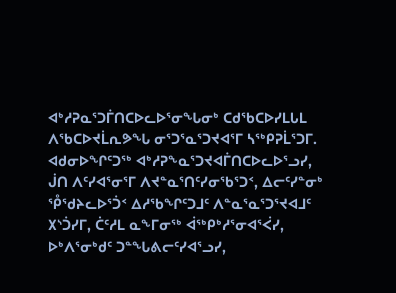ᐊᒃᓱᕈᓇᕐᑐᒦᑎᑕᐅᓚᐅᕐᓂᖓᓂᒃ ᑕᑯᖃᑕᐅᓯᒪᒐᒪ ᐱᖃᑕᐅᔪᒫᕆᕗᖓ ᓂᕐᑐᕐᓇᕐᑐᔪᐊᕐᒥ ᓴᖅᑭᕈᒫᕐᑐᒥ.
ᐊᑯᓂᐅᖏᑦᑐᖅ ᐊᒃᓱᕈᖕᓇᕐᑐᔪᐊᒦᑎᑕᐅᓚᐅᕐᓗᓯ, ᒎᑎ ᐱᑦᓯᐊᕐᓂᕐᒥ ᐱᔪᓐᓇᕐᑎᑦᓯᓂᖃᕐᑐᑉ, ᐃᓕᑦᓯᓐᓂᒃ ᕾᖁᔨᓚᐅᕐᑑᑉ ᐃᓱᖃᖏᑦᑐᒧᑦ ᐱᓐᓇᕐᓇᕐᑐᕐᔪᐊᒧᑦ ᙭ᔅᑑᓯᒥ, ᑖᑦᓱᒪ ᓇᖕᒥᓂᖅ ᐋᖅᑭᒃᓱᕐᓂᐊᕐᐹᓯ, ᐅᒃᐱᕐᓂᒃᑯᑦ ᑐᓐᖓᕕᓕᑦᓯᐊᕐᓗᓯ,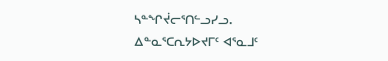ᓴᓐᖏᔫᓕᕐᑎᓪᓗᓯᓗ.
ᐃᓐᓇᕐᑕᕆᔭᐅᔪᒥᑦ ᐊᕐᓇᒧᑦ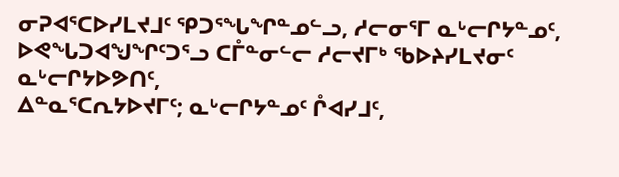ᓂᕈᐊᕐᑕᐅᓯᒪᔪᒧᑦ ᕿᑐᕐᖓᖏᓐᓄᓪᓗ, ᓱᓕᓂᕐᒥ ᓇᒡᓕᒋᔭᓐᓄᑦ, ᐅᕙᖓᑐᐊᖑᖏᑦᑐᕐᓗ ᑕᒤᓐᓂᓪᓕ ᓱᓕᔪᒥᒃ ᖃᐅᔨᓯᒪᔪᓂᑦ ᓇᒡᓕᒋᔭᐅᕗᑎᑦ,
ᐃᓐᓇᕐᑕᕆᔭᐅᔪᒥᑦ; ᓇᒡᓕᒋᔭᓐᓄᑦ ᒊᐊᓯᒧᑦ,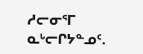ᓱᓕᓂᕐᒥ ᓇᒡᓕᒋᔭᓐᓄᑦ.